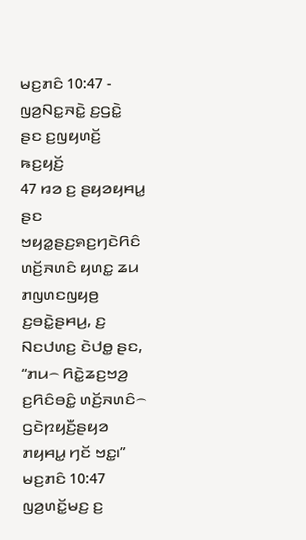ꤗꤢ꤬ꤊꤢꤨ 10:47 - ꤜꤤ꤬ꤡꤢ꤭ꤏꤢꤧ꤭ ꤢ꤬ꤞꤢꤧ꤭ ꤔꤢ ꤢ꤬ꤜꤟꤛꤢꤩ꤬ ꤒꤢ꤬ꤟꤢꤩ꤬
47 ꤙꤤ ꤢ꤬ ꤔꤟꤤꤟꤌꤣ꤭ ꤔꤢ ꤠꤟꤤ꤭ꤔꤢ꤬ꤎꤢ꤬ꤚꤢꤧꤖꤢꤨ ꤛꤢꤩ꤬ꤏꤛꤢꤨ ꤟꤛꤢ꤭ ꤘꤣ ꤊꤜꤛꤢꤜꤟꤥ꤬ ꤢ꤬ꤋꤢꤧ꤭ꤔꤌꤣ꤬, ꤢ꤬ ꤡꤢꤓꤛꤢ꤬ ꤢꤧꤓꤥ꤭ ꤔꤢ, “ꤊꤣ꤮ ꤖꤢꤧ꤭ꤘꤢ꤬ꤠꤤ꤬ ꤢ꤬ꤖꤢꤨꤋꤢꤨ꤭ ꤛꤢꤩ꤬ꤏꤛꤢꤨ꤮ ꤞꤢꤧꤐꤟꤢꤪ꤬ꤔꤟꤤ ꤊꤟꤌꤣ꤭ ꤚꤢꤩ ꤠꤢ꤭꤯”
ꤗꤢ꤬ꤊꤢꤨ 10:47
ꤜꤤ꤬ꤛꤢꤩ꤭ꤗꤢ꤬ ꤢ꤬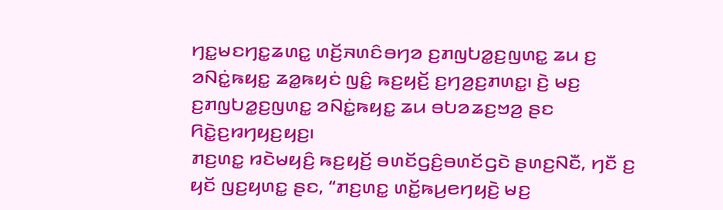ꤚꤢ꤭ꤗꤢꤚꤢ꤭ꤘꤛꤢ꤭ ꤛꤢꤩ꤬ꤏꤛꤢꤨꤋꤚꤤ ꤢ꤬ꤊꤜꤝꤤ꤭ꤢ꤬ꤜꤛꤢ꤭ ꤘꤣ ꤢ꤬ ꤤꤡꤢꤦ꤭ꤒꤟꤢ꤭ ꤘꤤ꤭ꤒꤟꤢꤦ ꤜꤢꤨ꤭ ꤒꤢ꤬ꤟꤢꤩ꤬ ꤢ꤬ꤚꤤ꤬ꤢ꤬ꤊꤛꤢ꤭꤯ ꤢꤧ꤬ ꤗꤢ꤬ ꤢ꤬ꤊꤜꤝꤤ꤭ꤢ꤬ꤜꤛꤢ꤭ ꤤꤡꤢꤦ꤭ꤒꤟꤢ꤭ ꤘꤣ ꤋꤝꤤꤘꤢ꤬ꤠꤤ꤬ ꤔꤢ ꤖꤢꤧ꤭ꤢ꤬ꤙꤚꤟꤢ꤬ꤟꤢ꤬꤯
ꤊꤢ꤬ꤛꤢ꤭ ꤙꤢꤧꤗꤟꤢꤨ꤬ ꤒꤢ꤬ꤟꤢꤩ꤬ ꤋꤛꤢꤩꤞꤢꤨ꤬ꤋꤛꤢꤩꤞꤢꤧ ꤔꤛꤢ꤬ꤡꤢꤪ, ꤚꤢꤪ ꤢ꤬ ꤟꤢꤩ ꤜꤢ꤬ꤟꤛꤢ꤭ ꤔꤢ, “ꤊꤢ꤬ꤛꤢ꤭ ꤛꤢꤩ꤭ꤒꤣ꤬ꤕꤚꤟꤢꤧ꤬ ꤗꤢ꤬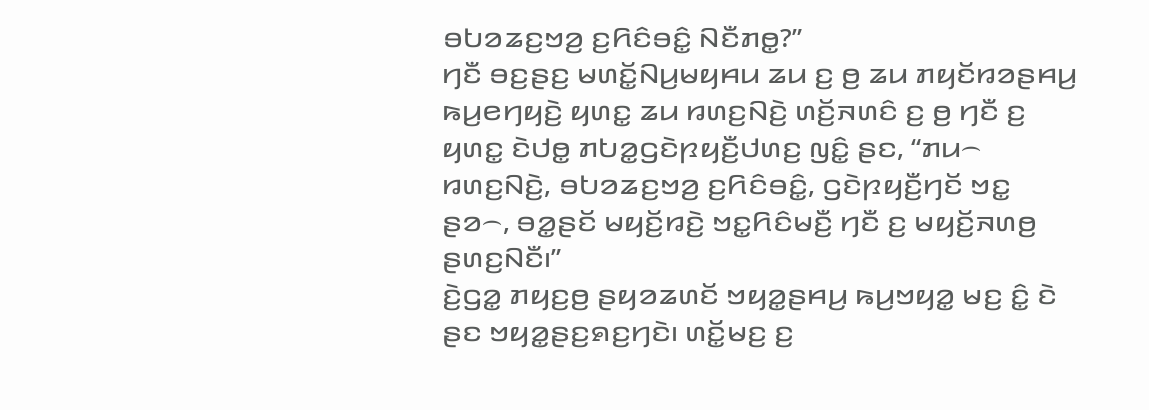ꤋꤝꤤꤘꤢ꤬ꤠꤤ꤬ ꤢ꤬ꤖꤢꤨꤋꤢꤨ꤭ ꤡꤢꤪꤊꤥ꤭?”
ꤚꤢꤪ ꤋꤢ꤬ꤔꤢ꤬ ꤗꤛꤢꤩ꤭ꤡꤣ꤬ꤗꤟꤌꤣ ꤘꤣ ꤢ꤬ ꤥ꤬ ꤘꤣ ꤊꤟꤢꤩꤙꤤꤔꤌꤣ꤬ ꤒꤣ꤬ꤕꤚꤟꤢꤧ꤬ ꤟꤛꤢ꤭ ꤘꤣ ꤙꤛꤢ꤬ꤡꤢꤧ꤬ ꤛꤢꤩ꤬ꤏꤛꤢꤨ ꤢ꤬ ꤥ꤬ ꤚꤢꤪ ꤢ꤬ ꤟꤛꤢ꤭ ꤢꤧꤓꤥ꤭ ꤊꤝꤤ꤭ꤞꤢꤧꤐꤟꤢꤪ꤬ꤓꤛꤢ꤬ ꤜꤢꤨ꤭ ꤔꤢ, “ꤊꤣ꤮ ꤙꤛꤢ꤬ꤡꤢꤧ꤬, ꤋꤝꤤꤘꤢ꤬ꤠꤤ꤬ ꤢ꤬ꤖꤢꤨꤋꤢꤨ꤭, ꤞꤢꤧꤐꤟꤢꤪ꤬ꤚꤢꤩ ꤠꤢ꤭ ꤔꤤ꤮, ꤋꤤ꤭ꤔꤢꤩ ꤗꤟꤢꤩ꤬ꤙꤢꤧ꤬ ꤠꤢ꤭ꤖꤢꤨꤗꤢꤪ꤬ ꤚꤢꤪ ꤢ꤬ ꤗꤟꤢꤩ꤬ꤏꤛꤥ꤬ ꤔꤛꤢ꤬ꤡꤢꤪ꤯”
ꤢꤧ꤬ꤞꤤ꤭ ꤊꤟꤢ꤬ꤥ꤬ ꤔꤟꤤꤘꤛꤢꤩ ꤠꤟꤤ꤭ꤔꤌꤣ꤬ ꤒꤣ꤬ꤠꤟꤤ꤭ ꤗꤢ꤬ ꤢꤨ꤭ ꤢꤧ ꤔꤢ ꤠꤟꤤ꤭ꤔꤢ꤬ꤎꤢ꤬ꤚꤢꤧ꤯ ꤛꤢꤩ꤭ꤗꤢ꤬ ꤢ꤬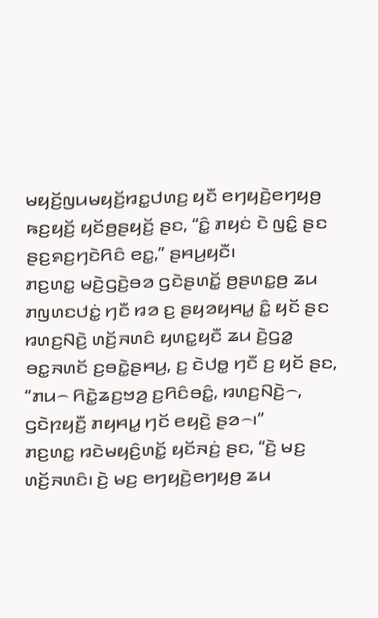ꤗꤟꤢꤩ꤬ꤜꤣꤗꤟꤢꤩ꤬ꤙꤢ꤭ꤓꤛꤢ꤬ ꤟꤢꤪ ꤕꤚꤟꤢꤧ꤬ꤕꤚꤟꤥ꤬ ꤒꤢ꤬ꤟꤢꤩ꤬ ꤟꤢꤩꤥ꤬ꤔꤟꤢꤩ꤬ ꤔꤢ, “ꤢꤨ꤭ ꤊꤟꤢꤦ ꤢꤧ ꤜꤢꤨ꤭ ꤔꤢ ꤔꤢ꤬ꤎꤢ꤬ꤚꤢꤧꤖꤢꤨ ꤕꤢ꤭,” ꤔꤌꤣ꤬ꤟꤢꤪ꤯
ꤊꤢ꤬ꤛꤢ꤭ ꤗꤢꤧ꤬ꤞꤢꤧ꤬ꤋꤤ ꤞꤢꤧꤔꤛꤢꤩ꤭ ꤥ꤬ꤔꤛꤢ꤭ꤥ꤬ ꤘꤣ ꤊꤜꤛꤢꤓꤢꤦ꤭ ꤚꤢꤪ ꤙꤤ ꤢ꤬ ꤔꤟꤤꤟꤌꤣ꤭ ꤢꤨ꤭ ꤟꤢꤩ ꤔꤢ ꤙꤛꤢ꤬ꤡꤢꤧ꤬ ꤛꤢꤩ꤬ꤏꤛꤢꤨ ꤟꤛꤢ꤭ꤟꤢꤪ ꤘꤣ ꤢꤧ꤬ꤞꤤ꤭ ꤋꤢ꤭ꤏꤛꤢꤩ ꤢ꤬ꤋꤢꤧ꤭ꤔꤌꤣ꤬, ꤢ꤬ ꤢꤧꤓꤥ꤭ ꤚꤢꤪ ꤢ꤬ ꤟꤢꤩ ꤔꤢ, “ꤊꤣ꤮ ꤖꤢꤧ꤭ꤘꤢ꤬ꤠꤤ꤬ ꤢ꤬ꤖꤢꤨꤋꤢꤨ꤭, ꤙꤛꤢ꤬ꤡꤢꤧ꤬꤮, ꤞꤢꤧꤐꤟꤢꤪ꤬ ꤊꤟꤌꤣ꤭ ꤚꤢꤩ ꤕꤟꤢꤧ꤬ ꤔꤤ꤮꤯”
ꤊꤢ꤬ꤛꤢ꤭ ꤙꤢꤧꤗꤟꤢꤨ꤬ꤛꤢꤩ꤭ ꤟꤢꤩꤏꤢꤦ꤬ ꤔꤢ, “ꤢꤧ꤬ ꤗꤢ꤬ ꤛꤢꤩ꤬ꤏꤛꤢꤨ꤯ ꤢꤧ꤬ ꤗꤢ꤬ ꤕꤚꤟꤢꤧ꤬ꤕꤚꤟꤥ꤬ ꤘꤣ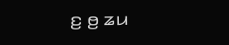ꤢ꤬ ꤥ꤬ ꤘꤣ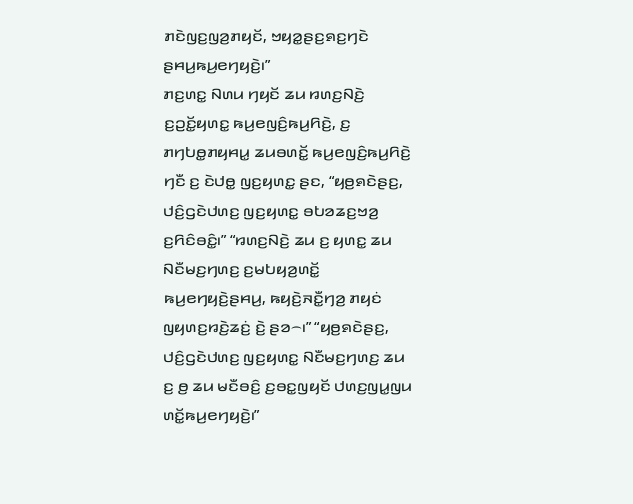ꤊꤢꤧꤜꤢ꤬ꤜꤤ꤬ꤊꤟꤢꤩ, ꤠꤟꤤ꤭ꤔꤢ꤬ꤎꤢ꤬ꤚꤢꤧ ꤔꤌꤣ꤬ꤒꤣ꤬ꤕꤚꤟꤢꤧ꤬꤯”
ꤊꤢ꤬ꤛꤢ꤭ ꤡꤛꤣ ꤚꤟꤢꤩ ꤘꤣ ꤙꤛꤢ꤬ꤡꤢꤧ꤬ ꤢ꤬ꤑꤢꤩ꤭ꤟꤛꤢ꤭ ꤒꤣ꤬ꤕꤜꤢꤨ꤬ꤒꤣ꤬ꤖꤢꤧ꤬, ꤢ꤬ ꤊꤚꤝꤥ꤭ꤊꤟꤌꤣ꤭ ꤘꤣꤋꤛꤢꤩ꤭ ꤒꤣ꤬ꤕꤜꤢꤨ꤬ꤒꤣ꤬ꤖꤢꤧ꤬ ꤚꤢꤪ ꤢ꤬ ꤢꤧꤓꤥ꤭ ꤜꤢ꤬ꤟꤛꤢ꤭ ꤔꤢ, “ꤟꤥ꤬ꤎꤢꤧꤔꤢ꤬, ꤓꤢꤨ꤬ꤞꤢꤧꤓꤛꤢ꤬ ꤜꤢ꤬ꤟꤛꤢ꤭ ꤋꤝꤤꤘꤢ꤬ꤠꤤ꤬ ꤢ꤬ꤖꤢꤨꤋꤢꤨ꤭꤯” “ꤙꤛꤢ꤬ꤡꤢꤧ꤬ ꤘꤣ ꤢ꤬ ꤟꤛꤢ꤭ ꤘꤣ ꤡꤢꤪꤗꤢ꤬ꤚꤛꤢ꤬ ꤢ꤬ꤗꤝꤟꤤ꤬ꤛꤢꤩ꤭ ꤒꤣ꤬ꤕꤚꤟꤢꤧ꤬ꤔꤌꤣ꤬, ꤒꤟꤢꤧ꤬ꤏꤢꤪ꤭ꤚꤤ꤬ ꤊꤟꤢꤦ ꤜꤟꤛꤢ꤬ꤙꤢꤧ꤬ꤘꤢꤦ꤬ ꤢꤧ꤬ ꤔꤤ꤮꤯” “ꤟꤥ꤬ꤎꤢꤧꤔꤢ꤬, ꤓꤢꤨ꤬ꤞꤢꤧꤓꤛꤢ꤬ ꤜꤢ꤬ꤟꤛꤢ꤭ ꤡꤢꤪꤗꤢ꤬ꤚꤛꤢ꤬ ꤘꤣ ꤢ꤬ ꤥ꤬ ꤘꤣ ꤗꤢꤪꤋꤢꤨ꤬ ꤢ꤬ꤋꤢ꤭ꤜꤟꤢꤩ ꤓꤛꤢ꤬ꤜꤣ꤭ꤜꤣ ꤛꤢꤩ꤭ꤒꤣ꤬ꤕꤚꤟꤢꤧ꤬꤯”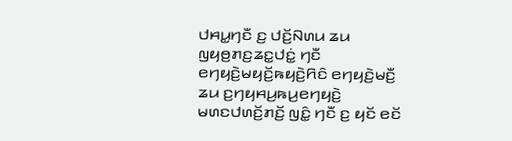ꤓꤌꤣ꤭ꤚꤢꤪ ꤢ꤬ ꤓꤢꤩ꤬ꤡꤛꤣ ꤘꤣ ꤜꤟꤥ꤬ꤊꤢ꤬ꤘꤢ꤭ꤓꤢꤦ꤭ ꤚꤢꤪ ꤕꤚꤟꤢꤧ꤬ꤗꤟꤢꤩ꤬ꤒꤟꤢꤧ꤬ꤖꤢꤨ ꤕꤚꤟꤢꤧ꤬ꤗꤢꤪ꤬ ꤘꤣ ꤢ꤬ꤚꤟꤌꤣ꤬ꤒꤣ꤬ꤕꤚꤟꤢꤧ꤬ ꤗꤛꤢꤓꤛꤢꤩ꤬ꤊꤢꤩ꤬ ꤜꤢꤨ꤭ ꤚꤢꤪ ꤢ꤬ ꤟꤢꤩ ꤕꤢꤩ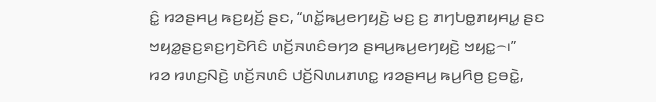ꤢꤨ꤭ ꤙꤤꤔꤌꤣ꤬ ꤒꤢ꤬ꤟꤢꤩ꤬ ꤔꤢ, “ꤛꤢꤩ꤭ꤒꤣ꤬ꤕꤚꤟꤢꤧ꤬ ꤗꤢ꤬ ꤢ꤬ ꤊꤚꤝꤥ꤭ꤊꤟꤌꤣ꤭ ꤔꤢ ꤠꤟꤤ꤭ꤔꤢ꤬ꤎꤢ꤬ꤚꤢꤧꤖꤢꤨ ꤛꤢꤩ꤬ꤏꤛꤢꤨꤋꤚꤤ ꤔꤌꤣ꤬ꤒꤣ꤬ꤕꤚꤟꤢꤧ꤬ ꤠꤟꤢ꤭꤮꤯”
ꤙꤤ ꤙꤛꤢ꤬ꤡꤢꤧ꤬ ꤛꤢꤩ꤬ꤏꤛꤢꤨ ꤓꤢꤩ꤬ꤡꤛꤣꤊꤛꤢ꤭ ꤙꤤꤔꤌꤣ꤬ ꤒꤣ꤬ꤖꤥ꤬ ꤢ꤬ꤋꤢꤧ꤭,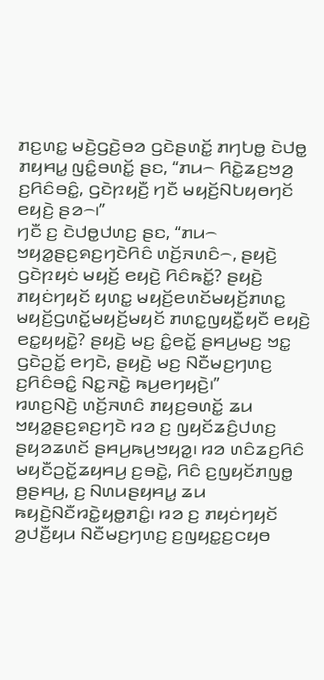ꤊꤢ꤬ꤛꤢ꤭ ꤗꤢꤧ꤬ꤞꤢꤧ꤬ꤋꤤ ꤞꤢꤧꤔꤛꤢꤩ꤭ ꤊꤚꤝꤥ꤭ ꤢꤧꤓꤥ꤭ ꤊꤟꤌꤣ꤭ ꤜꤢꤨ꤭ꤋꤛꤢꤩ꤭ ꤔꤢ, “ꤊꤣ꤮ ꤖꤢꤧ꤭ꤘꤢ꤬ꤠꤤ꤬ ꤢ꤬ꤖꤢꤨꤋꤢꤨ꤭, ꤞꤢꤧꤐꤟꤢꤪ꤬ ꤚꤢꤪ ꤗꤟꤢꤩ꤬ꤡꤝꤟꤥꤚꤢꤩ ꤕꤟꤢꤧ꤬ ꤔꤤ꤮꤯”
ꤚꤢꤪ ꤢ꤬ ꤢꤧꤓꤥ꤭ꤓꤛꤢ꤬ ꤔꤢ, “ꤊꤣ꤮ ꤠꤟꤤ꤭ꤔꤢ꤬ꤎꤢ꤬ꤚꤢꤧꤖꤢꤨ ꤛꤢꤩ꤬ꤏꤛꤢꤨ꤮, ꤔꤟꤢꤧ꤬ ꤞꤢꤧꤐꤟꤢꤦ ꤗꤟꤢꤩ꤬ ꤕꤟꤢꤧ꤬ ꤖꤢꤨꤒꤢꤩ꤭? ꤔꤟꤢꤧ꤬ ꤊꤟꤢꤦꤚꤟꤢꤩ ꤟꤛꤢ꤭ ꤗꤟꤢꤩ꤬ꤕꤛꤢꤩꤗꤟꤢꤩ꤬ꤊꤛꤢ꤭ ꤗꤟꤢꤩ꤬ꤞꤛꤢꤩ꤭ꤗꤟꤢꤩ꤬ꤗꤟꤢꤩ ꤊꤛꤢ꤭ꤜꤟꤢꤪ꤭ꤟꤢꤪ ꤕꤟꤢꤧ꤬ ꤕꤢ꤭ꤟꤟꤢꤧ꤭? ꤔꤟꤢꤧ꤬ ꤗꤢ꤬ ꤢꤨ꤭ꤕꤢꤩ꤭ ꤔꤌꤣ꤬ꤗꤢ꤬ ꤠꤢ꤭ ꤞꤢꤧꤑꤢꤩ꤭ ꤕꤚꤢꤧ, ꤔꤟꤢꤧ꤬ ꤗꤢ꤬ ꤡꤢꤪꤗꤢ꤬ꤚꤛꤢ꤬ ꤢ꤬ꤖꤢꤨꤋꤢꤨ꤭ ꤡꤢ꤭ꤏꤢꤧ꤭ ꤒꤣ꤬ꤕꤚꤟꤢꤧ꤬꤯”
ꤙꤛꤢ꤬ꤡꤢꤧ꤬ ꤛꤢꤩ꤬ꤏꤛꤢꤨ ꤊꤟꤢ꤬ꤋꤛꤢꤩ꤭ ꤘꤣ ꤠꤟꤤ꤭ꤔꤢ꤬ꤎꤢ꤬ꤚꤢꤧ ꤙꤤ ꤢ꤬ ꤜꤟꤢꤩꤘꤢꤨ꤬ꤓꤛꤢ꤬ ꤔꤟꤤꤘꤛꤢꤩ ꤔꤌꤣ꤬ꤒꤣ꤬ꤠꤟꤤ꤭꤯ ꤙꤤ ꤛꤢꤨꤘꤢ꤬ꤖꤢꤨ ꤗꤟꤢꤪꤑꤢꤩ꤭ꤘꤟꤌꤣ꤬ ꤢ꤬ꤋꤢꤧ꤭, ꤖꤢꤨ ꤢ꤬ꤜꤟꤢꤩꤊꤜꤥ꤭ ꤥ꤬ꤔꤌꤣ꤬, ꤢ꤬ ꤡꤛꤣꤔꤟꤌꤣ꤭ ꤘꤣ ꤒꤟꤢꤧ꤬ꤡꤢꤪꤙꤢꤧ꤭ꤟꤥ꤭ꤊꤢꤨ꤭꤯ ꤙꤤ ꤢ꤬ ꤊꤟꤢꤦꤚꤟꤢꤩ ꤤ꤬ꤓꤢꤪ꤬ꤟꤣ ꤡꤢꤪꤗꤢ꤬ꤚꤛꤢ꤬ ꤢ꤬ꤜꤟꤢ꤭ꤢ꤬ꤍꤟꤥ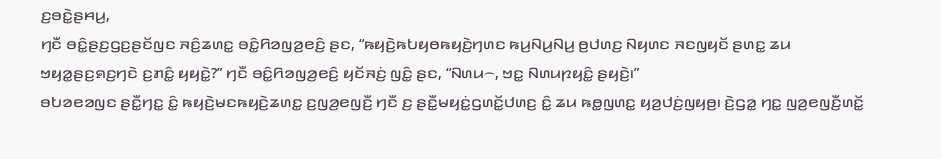ꤢ꤬ꤋꤢꤧ꤭ꤔꤌꤣ꤬,
ꤚꤢꤪ ꤋꤢꤨ꤭ꤔꤢ꤬ꤞꤢ꤬ꤔꤢꤩꤜꤢ ꤏꤢꤨ꤬ꤘꤛꤢ꤭ ꤋꤢꤨ꤭ꤖꤤꤜꤤ꤬ꤕꤢꤨ꤬ ꤔꤢ, “ꤒꤟꤢꤧ꤬ꤒꤝꤟꤥꤒꤟꤢꤧ꤬ꤚꤛꤢ ꤒꤣ꤬ꤡꤣ꤬ꤡꤣ꤬ ꤥ꤬ꤓꤛꤢ꤬ ꤡꤟꤛꤢ ꤏꤢꤜꤟꤢꤩ ꤔꤛꤢ꤭ ꤘꤣ ꤠꤟꤤ꤭ꤔꤢ꤬ꤎꤢ꤬ꤚꤢꤧ ꤢ꤬ꤊꤢꤨ꤭ ꤟꤟꤢꤧ꤭?” ꤚꤢꤪ ꤋꤢꤨ꤭ꤖꤤꤜꤤ꤬ꤕꤢꤨ꤬ ꤟꤢꤩꤏꤢꤦ꤬ ꤜꤢꤨ꤭ ꤔꤢ, “ꤡꤛꤣ꤮, ꤠꤢ꤭ ꤡꤛꤣꤐꤟꤢꤨ꤭ ꤔꤟꤢꤧ꤬꤯”
ꤋꤝꤤꤕꤤꤜꤢ ꤔꤢꤪ꤭ꤚꤢ꤭ ꤢꤨ꤭ ꤒꤟꤢꤧ꤬ꤗꤢꤒꤟꤢꤧ꤬ꤘꤛꤢ꤭ ꤢ꤬ꤜꤤ꤬ꤕꤜꤢꤪ꤬ ꤚꤢꤪ ꤢ꤬ ꤔꤢꤪ꤭ꤗꤟꤢꤦ꤭ꤞꤛꤢꤩ꤭ꤓꤛꤢ꤬ ꤢꤨ꤭ ꤘꤣ ꤒꤥ꤭ꤜꤛꤢ꤭ ꤟꤤ꤬ꤓꤢꤦ꤬ꤜꤟꤥ꤬꤯ ꤢꤧ꤬ꤞꤤ꤭ ꤚꤢ꤭ ꤜꤤ꤬ꤕꤜꤢꤪ꤬ꤛꤢꤩ꤭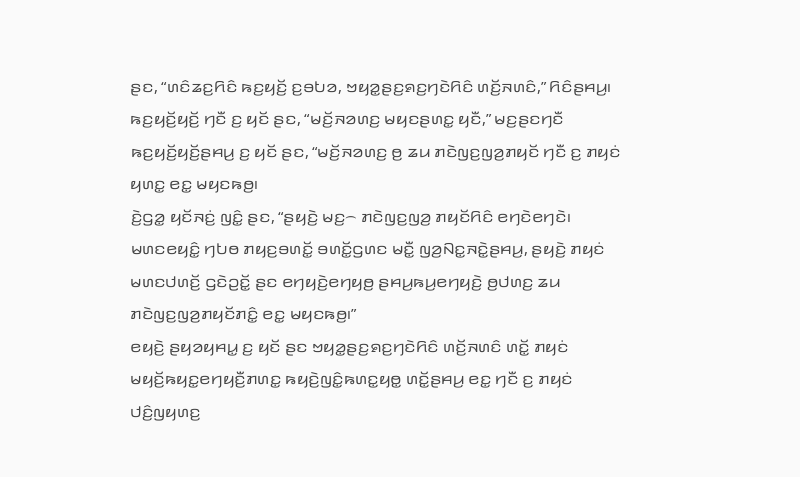ꤔꤢ, “ꤛꤢꤨꤘꤢ꤬ꤖꤢꤨ ꤒꤢ꤬ꤟꤢꤩ꤬ ꤢ꤬ꤋꤝꤤ, ꤠꤟꤤ꤭ꤔꤢ꤬ꤎꤢ꤬ꤚꤢꤧꤖꤢꤨ ꤛꤢꤩ꤬ꤏꤛꤢꤨ,” ꤖꤢꤨꤔꤌꤣ꤬꤯
ꤒꤢ꤬ꤟꤢꤩ꤬ꤟꤢꤩ꤬ ꤚꤢꤪ ꤢ꤬ ꤟꤢꤩ ꤔꤢ, “ꤗꤢꤩ꤬ꤏꤤꤛꤢ꤬ ꤗꤟꤢꤔꤛꤢ꤭ ꤟꤢꤪ,” ꤗꤢ꤬ꤔꤢꤚꤢꤪ ꤒꤢ꤬ꤟꤢꤩ꤬ꤟꤢꤩ꤬ꤔꤌꤣ꤬ ꤢ꤬ ꤟꤢꤩ ꤔꤢ, “ꤗꤢꤩ꤬ꤏꤤꤛꤢ꤬ ꤥ꤬ ꤘꤣ ꤊꤢꤧꤜꤢ꤬ꤜꤤ꤬ꤊꤟꤢꤩ ꤚꤢꤪ ꤢ꤬ ꤊꤟꤢꤦ ꤟꤛꤢ꤭ ꤕꤢ꤭ ꤗꤟꤢꤒꤥ꤬꤯
ꤢꤧ꤬ꤞꤤ꤭ ꤟꤢꤩꤏꤢꤦ꤬ ꤜꤢꤨ꤭ ꤔꤢ, “ꤔꤟꤢꤧ꤬ ꤗꤢ꤬꤮ ꤊꤢꤧꤜꤢ꤬ꤜꤤ꤬ ꤊꤟꤢꤩꤖꤢꤨ ꤕꤚꤢꤧꤕꤚꤢꤧ꤯ ꤗꤛꤢꤕꤟꤢꤨ꤭ ꤚꤝꤥ ꤊꤟꤢ꤬ꤋꤛꤢꤩ꤭ ꤋꤛꤢꤩ꤭ꤞꤛꤢ ꤗꤢꤪ꤭ ꤜꤤ꤬ꤡꤢ꤭ꤏꤢꤧ꤭ꤔꤌꤣ꤬, ꤔꤟꤢꤧ꤬ ꤊꤟꤢꤦ ꤗꤛꤢꤓꤛꤢꤩ꤬ ꤞꤢꤧꤑꤢꤩ꤭ ꤔꤢ ꤕꤚꤟꤢꤧ꤬ꤕꤚꤟꤥ꤬ ꤔꤌꤣ꤬ꤒꤣ꤬ꤕꤚꤟꤢꤧ꤬ ꤥ꤬ꤓꤛꤢ꤬ ꤘꤣ ꤊꤢꤧꤜꤢ꤬ꤜꤤ꤬ꤊꤟꤢꤩꤊꤢꤨ꤭ ꤕꤢ꤭ ꤗꤟꤢꤒꤥ꤬꤯”
ꤕꤟꤢꤧ꤬ ꤔꤟꤤꤟꤌꤣ꤭ ꤢ꤬ ꤟꤢꤩ ꤔꤢ ꤠꤟꤤ꤭ꤔꤢ꤬ꤎꤢ꤬ꤚꤢꤧꤖꤢꤨ ꤛꤢꤩ꤬ꤏꤛꤢꤨ ꤛꤢꤩ꤭ ꤊꤟꤢꤦ ꤗꤟꤢꤩ꤬ꤒꤟꤢ꤭ꤕꤚꤟꤢꤪ꤬ꤊꤛꤢ꤭ ꤒꤟꤢꤧ꤬ꤜꤢꤨ꤭ꤒꤛꤢ꤭ꤟꤥ꤭ ꤛꤢꤩ꤭ꤔꤌꤣ꤬ ꤕꤢ꤭ ꤚꤢꤪ ꤢ꤬ ꤊꤟꤢꤦ ꤓꤢꤨ꤬ꤜꤟꤛꤢ꤬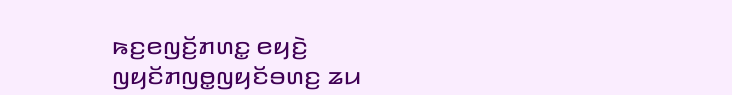ꤒꤢ꤬ꤕꤜꤢꤩ꤬ꤊꤛꤢ꤭ ꤕꤟꤢꤧ꤬ ꤜꤟꤢꤩꤊꤜꤥ꤭ꤜꤟꤢꤩꤋꤛꤢ꤬ ꤘꤣ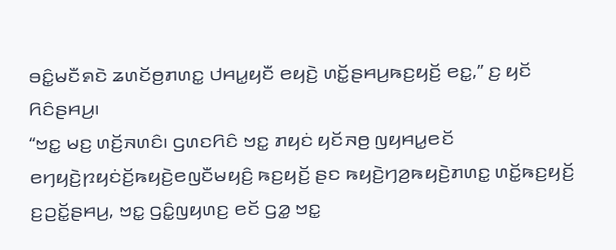ꤋꤢꤨ꤭ꤗꤢꤪꤎꤢꤧ ꤘꤛꤢꤩꤥ꤬ꤊꤛꤢ꤭ ꤓꤌꤣ꤭ꤟꤢꤪ ꤕꤟꤢꤧ꤬ ꤛꤢꤩ꤭ꤔꤌꤣ꤬ꤒꤢ꤬ꤟꤢꤩ꤬ ꤕꤢ꤭,” ꤢ꤬ ꤟꤢꤩ ꤖꤢꤨꤔꤌꤣ꤬꤯
“ꤠꤢ꤭ ꤗꤢ꤬ ꤛꤢꤩ꤬ꤏꤛꤢꤨ꤯ ꤞꤛꤢꤖꤢꤨ ꤠꤢ꤭ ꤊꤟꤢꤦ ꤟꤢꤩꤏꤥ꤬ ꤜꤟꤌꤣ꤭ꤕꤢꤩ ꤕꤚꤟꤢꤧ꤬ꤐꤟꤢꤦꤢꤩ꤬ꤒꤟꤢꤧ꤬ꤕꤜꤢꤪꤗꤟꤢꤨ꤬ ꤒꤢ꤬ꤟꤢꤩ꤬ ꤔꤢ ꤒꤟꤢꤧ꤬ꤚꤤ꤬ꤒꤟꤢꤧ꤬ꤊꤛꤢ꤭ ꤛꤢꤩ꤭ꤒꤢ꤬ꤟꤢꤩ꤬ ꤢ꤬ꤑꤢꤩ꤭ꤔꤌꤣ꤬, ꤠꤢ꤭ ꤞꤢꤨ꤭ꤜꤟꤛꤢ꤬ ꤕꤢꤩ ꤞꤤ꤭ ꤠꤢ꤭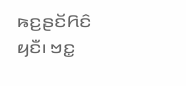ꤒꤢ꤬ꤔꤢꤩꤖꤢꤨ ꤟꤢꤪ꤯ ꤠꤢ꤭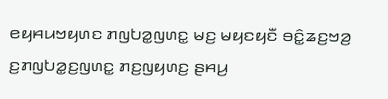ꤕꤟꤌꤣꤠꤟꤛꤢ ꤊꤜꤝꤤ꤭ꤜꤛꤢ꤭ ꤗꤢ꤬ ꤗꤟꤢꤟꤢꤪ ꤋꤢꤨ꤭ꤘꤢ꤬ꤠꤤ꤬ ꤢ꤬ꤊꤜꤝꤤ꤭ꤢ꤬ꤜꤛꤢ꤭ ꤊꤢ꤬ꤜꤟꤛꤢ꤬ ꤔꤌꤣ꤬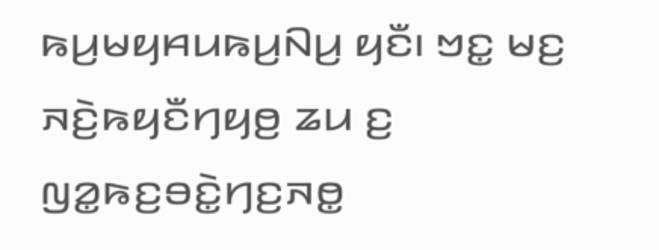ꤒꤣ꤬ꤗꤟꤌꤣꤒꤣ꤬ꤡꤣ꤬ ꤟꤢꤪ꤯ ꤠꤢ꤭ ꤗꤢ꤬ ꤏꤢꤧ꤬ꤒꤟꤢꤪꤚꤟꤥ꤬ ꤘꤣ ꤢ꤬ ꤜꤤ꤭ꤒꤢ꤬ꤋꤢꤧ꤭ꤚꤢ꤬ꤏꤥ꤭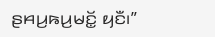ꤔꤌꤣ꤬ꤒꤣ꤬ꤗꤢꤩ꤭ ꤟꤢꤪ꤯”